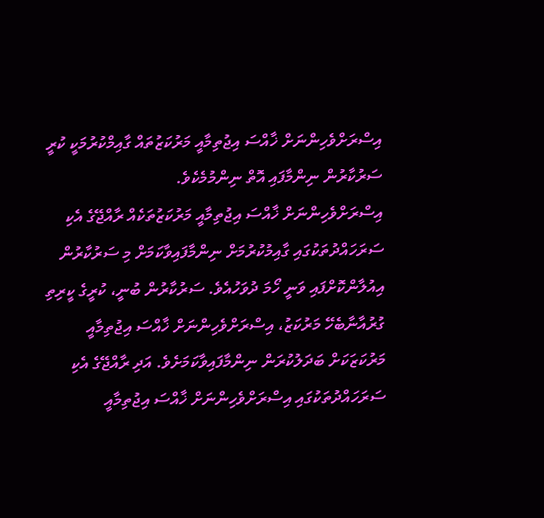އިސްރަށްވެހިންނަށް ޚާއްސަ އިޖުތިމާއީ މަރުކަޒުތައް ގާއިމްކުރުމަކީ ކުރީ ސަރުކާރުން ނިންމާފައި އޮތް ނިންމުމެކެވެ.
އިސްރަށްވެހިންނަށް ޚާއްސަ އިޖުތިމާއީ މަރުކަޒުތަކެއް ރާއްޖޭގެ އެކި ސަރަހައްދުތަކުގައި ގާއިމުކުރުމަށް ނިންމާފައިވާކަމަށް މި ސަރުކާރުން އިއުލާންކޮށްފައި ވަނީ ހޯމަ ދުވަހުއެވެ. ސަރުކާރުން ބުނީ، ކުރީގެ ކީރިތި ގުރުއާނާބެހޭ މަރުކަޒު، އިސްރަށްވެހިންނަށް ޚާއްސަ އިޖުތިމާއީ މަރުކަޒަކަށް ބަދަލުކުރަން ނިންމާފައިވާކަމަށެވެ. އަދި ރާއްޖޭގެ އެކި ސަރަހައްދުތަކުގައި އިސްރަށްވެހިންނަށް ޚާއްސަ އިޖުތިމާއީ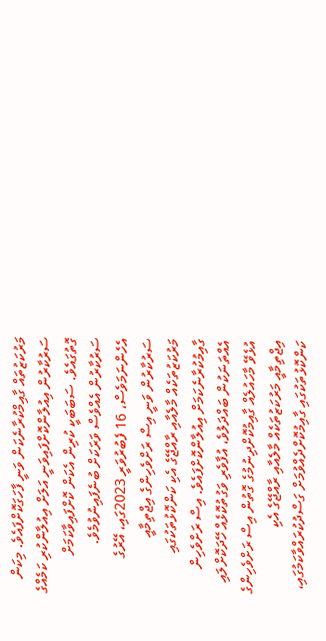މަރުކަޒުތައް ގާއިމްކުރާނެކަން ވަނީ ފާހަގަކޮށްފައެވެ. މިކަން ސަރުކާރުން އިއުލާންކޮށްފައިވަނީ އަލަށް އިއުލާންކުރި ކަމެއްގެ ގޮތުގައެވެ. ސަބަބަކީ ކުރިން އެކަން ކޮށްފައިވާކަމަށް ސަރުކާރުން އެއްވެސް ވަރަކަށް ބުނެފައިނުވުމެވެ.
އެހެންނަމަވެސް، 16 ފެބުރުވަރީ 2023ގައި، އޭރުގެ ސަރުކާރުން ވަނީ އިސް ރަށްވެހިންގެ އިޖްތިމާއީ މަރުކަޒުތަކެއް މާލެއާއި ރާއްޖޭގެ އެކި ކަންކޮޅުތަކުގައި ގާއިމުކުރާނެކަމަށް އިއުލާންކޮށްފައެވެ. އިސް ރަށްވެހިން އެއްތަނަކުން ބައްދަލުވެ، އުފާވެރި ވަގުތުކޮޅެއް ހޭދަކޮށްލައި އުޅެވޭ މާހައުލެއް ގާއިމުކޮށްދިނުމުގެ ގޮތުން އިސް ރަށްވެހިންގެ އިޖްތިމާއީ މަރުކަޒުތަކެއް މާލެއާއި ރާއްޖޭގެ އެކި ކަންކޮޅުތަކުގައި ގާއިމުކޮށްދެއްވުމަށް ގަސްދުކުރައްވާކަމުގައި،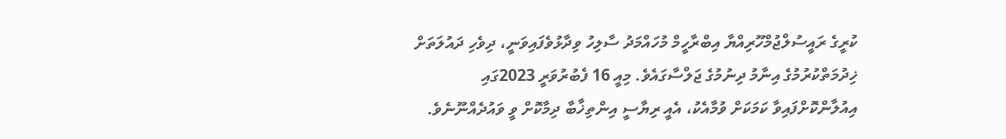ކުރީގެ ރައީސުލްޖުމްހޫރިއްޔާ އިބްރާހީމް މުހައްމަދު ސާލިހު ވިދާޅުވެފައިވަނީ، ދިވެހި ދައުލަތަށް ޚިދުމަތްކުރުމުގެ އިނާމު ދިނުމުގެ ޖަލްސާގައެވެ. މިއީ 16 ފެބުރުވަރީ 2023ގައި އިއުލާންކޮށްފައިވާ ކަމަކަށް ވުމާއެކު، އެއީ ރިޔާސީ އިންތިޚާބާ ދިމާކޮށް ވީ ވައުދެއްނޫނެވެ.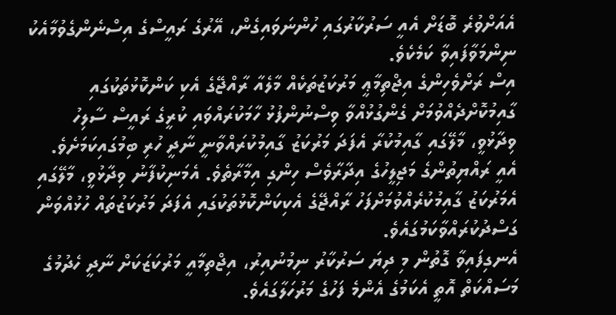އެއަށްވުރެ ބޮޑަށް އެއީ ސަރުކާރުގައި ހުންނަވައިގެން، އޭރުގެ ރައީސްގެ އިސްނެންގެވުމާއެކު ނިންމަވާފައިވާ ކަމެކެވެ.
އިސް ރަށްވެހިންގެ އިޖްތިމާޢީ މަރުކަޒުތަކެއް މާލެއާ ރާއްޖޭގެ އެކި ކަންކޮޅުތަކުގައި ގާއިމުކޮށްދެއްވުމަށް ގެންގުޅުއްވާ ވިސްނުންފުޅު ހާމަކުރައްވައި ކުރީގެ ރައީސް ސާލިހު ވިދާޅުވީ، މާލޭގައި ގާއިމުކުރާ އެފަދަ މަރުކަޒު ގާއިމުކުރައްވާނީ ނާދީ ހުރި ބިމުގައިކަމަށެވެ. އެއީ ރައްޔިތުންގެ މަޖިލީހުގެ އިދާރާވެސް ހިންގި އިމާރާތެވެ. އެމަނިކުފާނު ވިދާޅުވީ، މާލޭގައި އެމަރުކަޒު ގާއިމުކުރެއްވުމަށްފަހު ރާއްޖޭގެ އެކިކަންކޮޅުތަކުގައި އެފަދަ މަރުކަޒުތައް ހުޅުއްވަން ގަސްދުކުރައްވާކަމުގައެވެ.
އެނގިފައިވާ ގޮތުން މި ދިޔަ ސަރުކާރު ނިމުނުއިރު، އިޖްތިމާއީ މަރުކަޒަކަށް ނާދީ ހެދުމުގެ މަސައްކަތް އޮތީ އެކަމުގެ އެންމެ ފަހުގެ މަރުހަލާގައެވެ.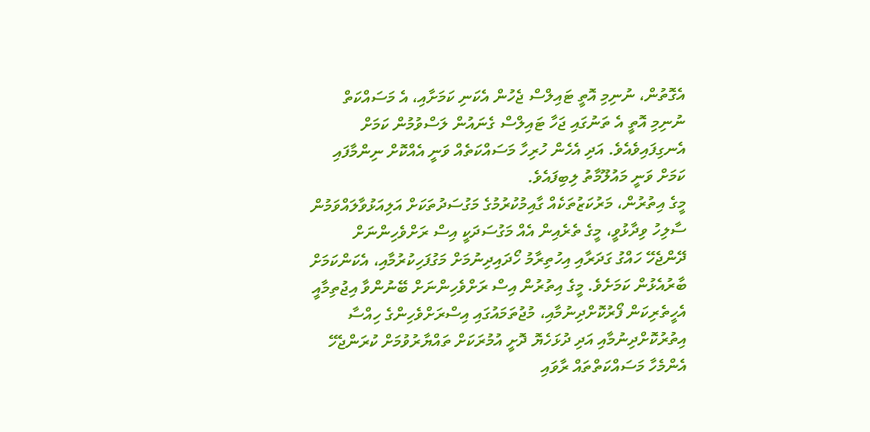އެގޮތުން، ނުނިމި އޮތީ ޓައިލްސް ޖެހުން އެކަނި ކަމަށާއި، އެ މަސައްކަތް ނުނިމި އޮތީ އެ ތަނުގައި ޖަހާ ޓައިލްސް ގެނައުން ލަސްވުމުން ކަމަށް އެނގިފައިވެއެވެ. އަދި އެހެން ހުރިހާ މަސައްކަތެއް ވަނީ އެއްކޮށް ނިންމާފައި ކަމަށް ވަނީ މައުލޫމާތު ލިބިފައެވެ.
މީގެ އިތުރުން، މަރުކަޒުތަކެއް ގާއިމުކުރުމުގެ މަގުސަދުތަކަށް އަލިއަޅުވާލައްވަމުން ސާލިހު ވިދާޅުވީ، މީގެ ތެރެއިން އެއް މަގުސަދަކީ އިސް ރަށްވެހިންނަށް ދޭންޖެހޭ ހައްގު ގަދަރާއި އިހުތިރާމު ހޯދައިދިނުމަށް މަގުފަހިކުރުމާއި، އެކަންކަމަށް ބާރުއެޅުން ކަމަށެވެ. މީގެ އިތުރުން އިސް ރަށްވެހިންނަށް ބޭނުންވާ އިޖުތިމާއީ އެހީތެރިކަން ފޯރުކޮށްދިނުމާއި، މުޖުތަމައުގައި އިސްރަށްވެހިންގެ ހިއްސާ އިތުރުކޮށްދިނުމާއި އަދި ދުޅަހެޔޮ ދޮށީ އުމުރަކަށް ތައްޔާރުވުމަށް ކުރަންޖެހޭ އެންމެހާ މަސައްކަތްތައް ރާވައި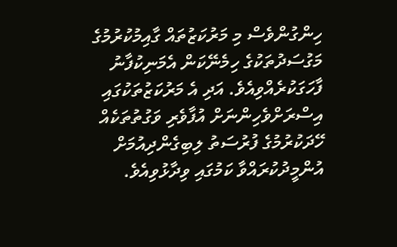ހިންގުންވެސް މި މަރުކަޒުތައް ގާއިމުކުރުމުގެ މަގުސަދުތަކުގެ ހިމެނޭކަން އެމަނިކުފާނު ފާހަގަކުރެއްވިއެވެ. އަދި އެ މަރުކަޒުތަކުގައި އިސްރަށްވެހިންނަށް އުފާވެރި ވަގުތުތަކެއް ހޭދަކުރުމުގެ ފުރުސަތު ލިބިގެންދިއުމަށް އުންމީދުކުރައްވާ ކަމުގައި ވިދާޅުވިއެވެ.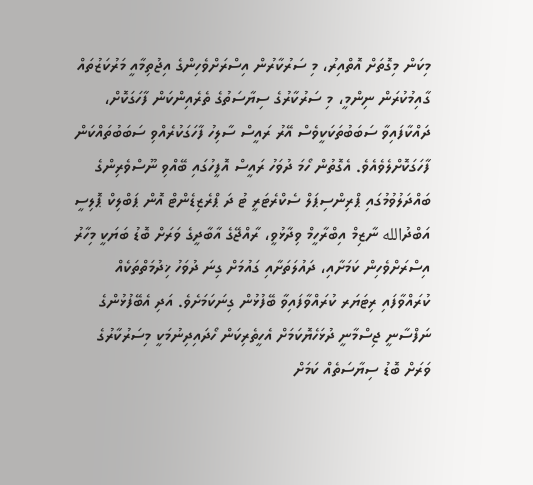މިކަން މިގޮތަށް އޮތްއިރު، މި ސަރުކާރުން އިސްރަށްވެހިންގެ އިޖުތިމާއީ މަރުކަޒުތައް ގާއިމުކުރަން ނިންމީ، މި ސަރުކާރުގެ ސިޔާސަތުގެ ތެރެއިންކަން ފާހަގަކޮށް، ދައްކާފައިވާ ސަބަބުތަކަކީވެސް އޭރު ރައީސް ސާލިހު ފާހަގަކުރެއްވި ސަބަބުތައްކަން ފާހަގަކޮށްލެވެއެވެ. އެގޮތުން ހޯމަ ދުވަހު ރައީސް އޮފީހުގައި ބޭއްވި ނޫސްވެރިންގެ ބައްދަލުވުމުގައި ޕްރިންސިޕަލް ސެކްރެޓަރީ ޓު ދަ ޕްރެޒިޑެންޓް އޮން ޕަބްލިކް ޕޮލިސީ އަބްދުالله ނާޒިމް އިބްރާހީމް ވިދާޅުވީ، ރާއްޖޭގެ އާބާދީގެ ވަރަށް ބޮޑު ބަޔަކީ މިހާރު އިސްރަށްވެހިން ކަމަށާއި، ދައުލަތަށާއި ގައުމަށް ގިނަ ދުވަހު ޚިދުމަތްތަކެއް ކުރައްވާފައި ރިޓަޔަރ ކުރައްވާފައިވާ ބޭފުޅުން ގިނަކަމަށެވެ. އަދި އެބޭފުޅުންގެ ނަފްސާނީ ޖިސްމާނީ ދުޅަހެޔޮކަމަށް އެހީތެރިކަން ހޯދައިދިނުމަކީ މިސަރުކާރުގެ ވަރަށް ބޮޑު ސިޔާސަތެއް ކަމަށް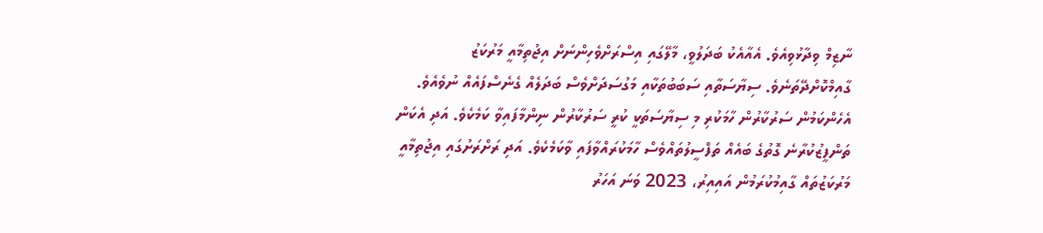ނާޒިމް ވިދާޅުވިއެވެ. އެއާއެކު ބަދަލުވީ، މާލޭގައި އިސްރަށްވެހިންނަށް އިޖުތިމާއީ މަރުކަޒު ގާއިމްކޮށްދޭތަނެވެ. ސިޔާސަތާއި ސަބަބުތަކާއި މަގުސަދަށްވެސް ބަދަލެއް ގެނެސްފައެއް ނުވެއެވެ.
އެހެންކަމުން ސަރުކާރުން ހާމަކުރި މި ސިޔާސަތަކީ ކުރީ ސަރުކާރުން ނިންމާފައިވާ ކަމެކެވެ. އަދި އެކަން ތަންފީޒުކުރާނެ ގޮތުގެ ބައެއް ތަފްސީލުތައްވެސް ހާމަކުރައްވާފައި ވާކަމެކެވެ. އަދި ރަށްރަށުގައި އިޖުތިމާއީ މަރުކަޒުތައް ގާއިމުކުރަމުން އައިއިރު، 2023 ވަނަ އަހަރު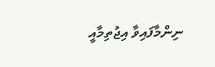ނިންމާފައިވާ އިޖުތިމާއީ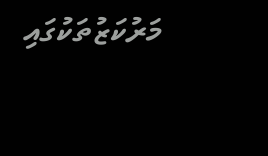މަރުކަޒުތަކުގައި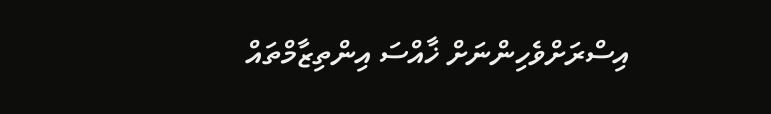އިސްރަށްވެހިންނަށް ޚާއްސަ އިންތިޒާމްތައް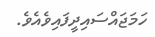ހަމަޖައްސައިދީފައިވެއެވެ.